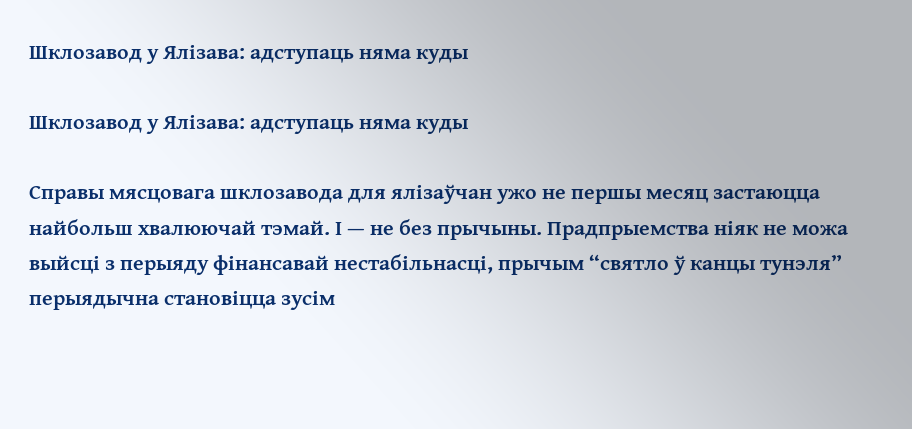Шклозавод у Ялізава: адступаць няма куды

Шклозавод у Ялізава: адступаць няма куды

Справы мясцовага шклозавода для ялізаўчан ужо не першы месяц застаюцца найбольш хвалюючай тэмай. І — не без прычыны. Прадпрыемства ніяк не можа выйсці з перыяду фінансавай нестабільнасці, прычым “святло ў канцы тунэля” перыядычна становіцца зусім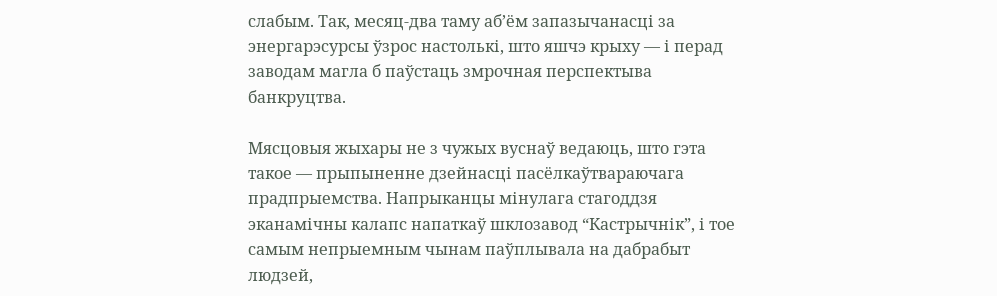слабым. Так, месяц-два таму аб’ём запазычанасці за энергарэсурсы ўзрос настолькі, што яшчэ крыху — і перад заводам магла б паўстаць змрочная перспектыва банкруцтва.

Мясцовыя жыхары не з чужых вуснаў ведаюць, што гэта такое — прыпыненне дзейнасці пасёлкаўтвараючага прадпрыемства. Напрыканцы мінулага стагоддзя эканамічны калапс напаткаў шклозавод “Кастрычнік”, і тое самым непрыемным чынам паўплывала на дабрабыт людзей,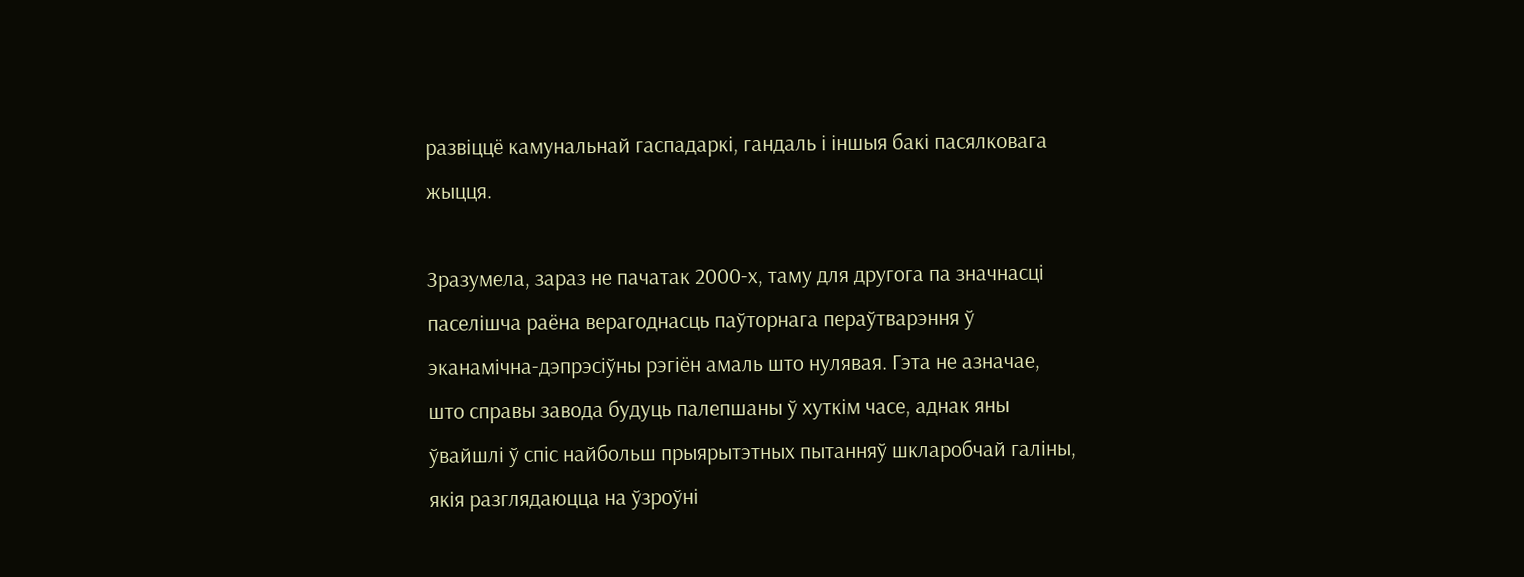развіццё камунальнай гаспадаркі, гандаль і іншыя бакі пасялковага жыцця.

Зразумела, зараз не пачатак 2000-х, таму для другога па значнасці паселішча раёна верагоднасць паўторнага пераўтварэння ў эканамічна-дэпрэсіўны рэгіён амаль што нулявая. Гэта не азначае, што справы завода будуць палепшаны ў хуткім часе, аднак яны ўвайшлі ў спіс найбольш прыярытэтных пытанняў шкларобчай галіны, якія разглядаюцца на ўзроўні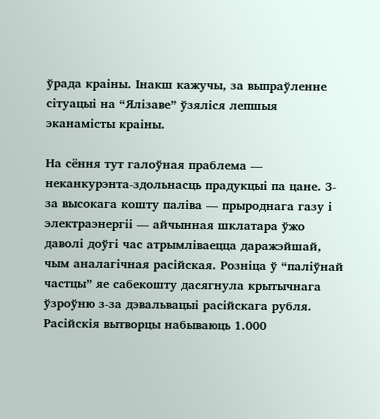ўрада краіны. Інакш кажучы, за выпраўленне сітуацыі на “Ялізаве” ўзяліся лепшыя эканамісты краіны.

На сёння тут галоўная праблема — неканкурэнта-здольнасць прадукцыі па цане. З-за высокага кошту паліва — прыроднага газу і электраэнергіі — айчынная шклатара ўжо даволі доўгі час атрымліваецца даражэйшай, чым аналагічная расійская. Розніца ў “паліўнай частцы” яе сабекошту дасягнула крытычнага ўзроўню з-за дэвальвацыі расійскага рубля. Расійскія вытворцы набываюць 1.000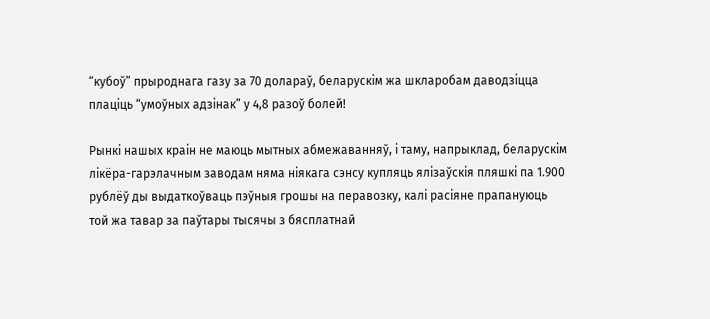“кубоў” прыроднага газу за 70 долараў, беларускім жа шкларобам даводзіцца плаціць “умоўных адзінак” у 4,8 разоў болей!

Рынкі нашых краін не маюць мытных абмежаванняў, і таму, напрыклад, беларускім лікёра-гарэлачным заводам няма ніякага сэнсу купляць ялізаўскія пляшкі па 1.900 рублёў ды выдаткоўваць пэўныя грошы на перавозку, калі расіяне прапануюць той жа тавар за паўтары тысячы з бясплатнай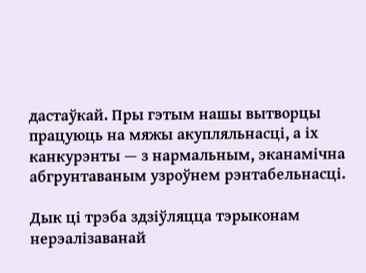дастаўкай. Пры гэтым нашы вытворцы працуюць на мяжы акупляльнасці, а іх канкурэнты — з нармальным, эканамічна абгрунтаваным узроўнем рэнтабельнасці.

Дык ці трэба здзіўляцца тэрыконам нерэалізаванай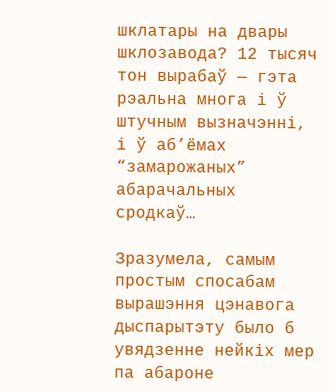шклатары на двары шклозавода? 12 тысяч тон вырабаў — гэта рэальна многа і ў штучным вызначэнні, і ў аб’ёмах “замарожаных” абарачальных сродкаў…

Зразумела, самым   простым спосабам вырашэння цэнавога дыспарытэту было б увядзенне нейкіх мер па абароне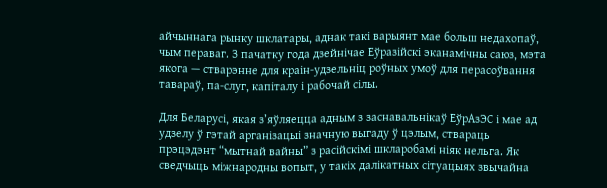айчыннага рынку шклатары, аднак такі варыянт мае больш недахопаў, чым пераваг. З пачатку года дзейнічае Еўразійскі эканамічны саюз, мэта якога — стварэнне для краін-удзельніц роўных умоў для перасоўвання тавараў, па-слуг, капіталу і рабочай сілы.

Для Беларусі, якая з’яўляецца адным з заснавальнікаў ЕўрАзЭС і мае ад   удзелу ў гэтай арганізацыі значную выгаду ў цэлым, ствараць прэцэдэнт “мытнай вайны” з расійскімі шкларобамі ніяк нельга. Як сведчыць міжнародны вопыт, у такіх далікатных сітуацыях звычайна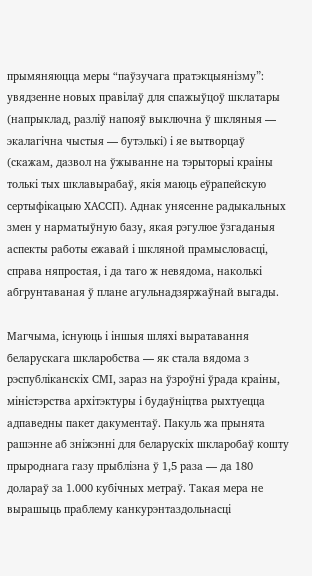прымяняюцца меры “паўзучага пратэкцыянізму”: увядзенне новых правілаў для спажыўцоў шклатары (напрыклад, разліў напояў выключна ў шкляныя — экалагічна чыстыя — бутэлькі) і яе вытворцаў (скажам, дазвол на ўжыванне на тэрыторыі краіны толькі тых шклавырабаў, якія маюць еўрапейскую сертыфікацыю ХАССП). Аднак унясенне радыкальных змен у нарматыўную базу, якая рэгулюе ўзгаданыя аспекты работы ежавай і шкляной прамысловасці, справа няпростая, і да таго ж невядома, наколькі абгрунтаваная ў плане агульнадзяржаўнай выгады.

Магчыма, існуюць і іншыя шляхі выратавання беларускага шкларобства — як стала вядома з рэспубліканскіх СМІ, зараз на ўзроўні ўрада краіны, міністэрства архітэктуры і будаўніцтва рыхтуецца адпаведны пакет дакументаў. Пакуль жа прынята рашэнне аб зніжэнні для беларускіх шкларобаў кошту прыроднага газу прыблізна ў 1,5 раза — да 180 долараў за 1.000 кубічных метраў. Такая мера не вырашыць праблему канкурэнтаздольнасці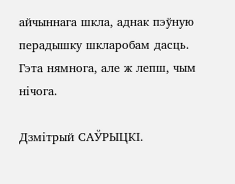айчыннага шкла, аднак пэўную перадышку шкларобам дасць. Гэта нямнога, але ж лепш, чым нічога.

Дзмітрый САЎРЫЦКI.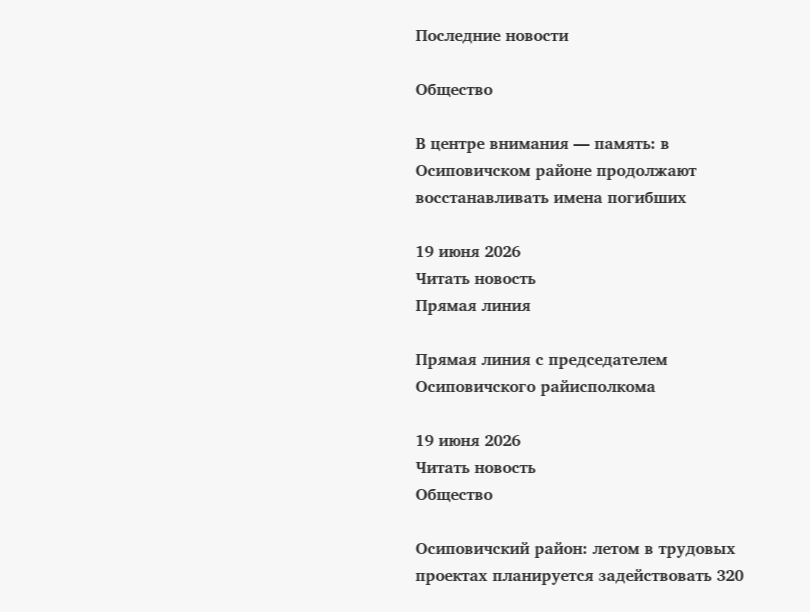Последние новости

Общество

В центре внимания — память: в Осиповичском районе продолжают восстанавливать имена погибших

19 июня 2026
Читать новость
Прямая линия

Прямая линия с председателем Осиповичского райисполкома

19 июня 2026
Читать новость
Общество

Осиповичский район: летом в трудовых проектах планируется задействовать 320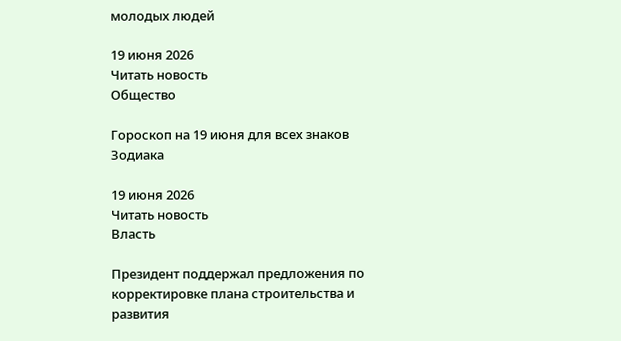молодых людей

19 июня 2026
Читать новость
Общество

Гороскоп на 19 июня для всех знаков Зодиака

19 июня 2026
Читать новость
Власть

Президент поддержал предложения по корректировке плана строительства и развития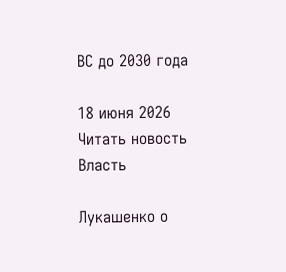ВС до 2030 года

18 июня 2026
Читать новость
Власть

Лукашенко о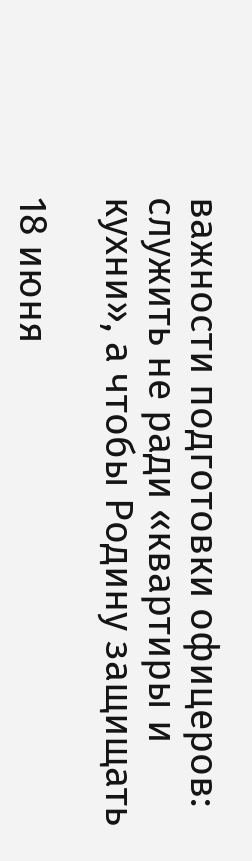важности подготовки офицеров: служить не ради «квартиры и кухни», а чтобы Родину защищать

18 июня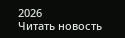2026
Читать новость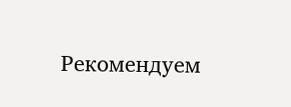Рекомендуем